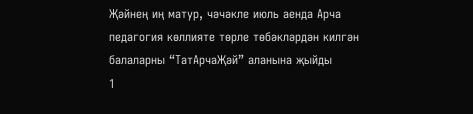Җәйнең иң матур, чәчәкле июль аенда Арча педагогия көллияте төрле төбәкләрдән килгән балаларны “ТатАрчаҖәй” аланына җыйды
1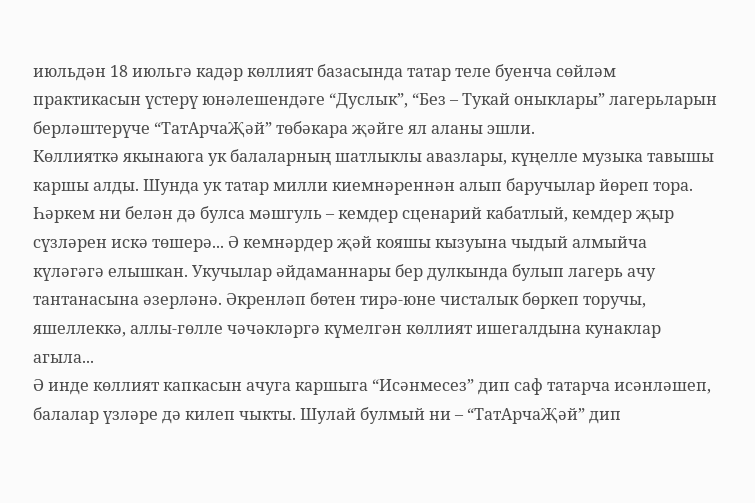июльдән 18 июльгә кадәр көллият базасында татар теле буенча сөйләм практикасын үстерү юнәлешендәге “Дуслык”, “Без – Тукай оныклары” лагерьларын берләштерүче “ТатАрчаҖәй” төбәкара җәйге ял аланы эшли.
Көллияткә якынаюга ук балаларның шатлыклы авазлары, күңелле музыка тавышы каршы алды. Шунда ук татар милли киемнәреннән алып баручылар йөреп тора. Һәркем ни белән дә булса мәшгуль – кемдер сценарий кабатлый, кемдер җыр сүзләрен искә төшерә... Ә кемнәрдер җәй кояшы кызуына чыдый алмыйча күләгәгә елышкан. Укучылар әйдаманнары бер дулкында булып лагерь ачу тантанасына әзерләнә. Әкренләп бөтен тирә-юне чисталык бөркеп торучы, яшеллеккә, аллы-гөлле чәчәкләргә күмелгән көллият ишегалдына кунаклар агыла...
Ә инде көллият капкасын ачуга каршыга “Исәнмесез” дип саф татарча исәнләшеп, балалар үзләре дә килеп чыкты. Шулай булмый ни – “ТатАрчаҖәй” дип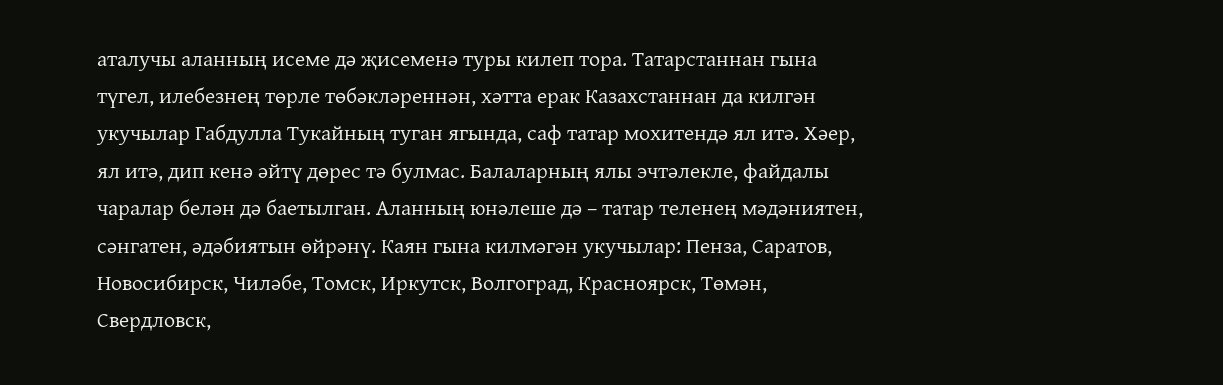аталучы аланның исеме дә җисеменә туры килеп тора. Татарстаннан гына түгел, илебезнең төрле төбәкләреннән, хәтта ерак Казахстаннан да килгән укучылар Габдулла Тукайның туган ягында, саф татар мохитендә ял итә. Хәер, ял итә, дип кенә әйтү дөрес тә булмас. Балаларның ялы эчтәлекле, файдалы чаралар белән дә баетылган. Аланның юнәлеше дә – татар теленең мәдәниятен, сәнгатен, әдәбиятын өйрәнү. Каян гына килмәгән укучылар: Пенза, Саратов, Новосибирск, Чиләбе, Томск, Иркутск, Волгоград, Красноярск, Төмән, Свердловск,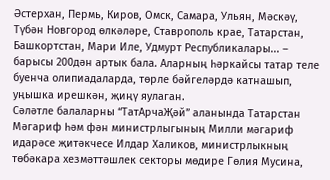Әстерхан, Пермь, Киров, Омск, Самара, Ульян, Мәскәү, Түбән Новгород өлкәләре, Ставрополь крае, Татарстан, Башкортстан, Мари Иле, Удмурт Республикалары... – барысы 200дән артык бала. Аларның һәркайсы татар теле буенча олипиадаларда, төрле бәйгеләрдә катнашып, уңышка ирешкән, җиңү яулаган.
Сәләтле балаларны “ТатАрчаҖәй” аланында Татарстан Мәгариф һәм фән министрлыгының Милли мәгариф идарәсе җитәкчесе Илдар Халиков, министрлыкның төбәкара хезмәттәшлек секторы мөдире Гөлия Мусина,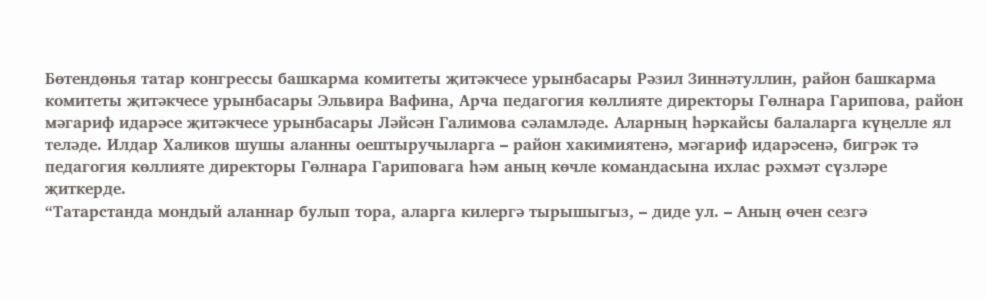Бөтендөнья татар конгрессы башкарма комитеты җитәкчесе урынбасары Рәзил Зиннәтуллин, район башкарма комитеты җитәкчесе урынбасары Эльвира Вафина, Арча педагогия көллияте директоры Гөлнара Гарипова, район мәгариф идарәсе җитәкчесе урынбасары Ләйсән Галимова сәламләде. Аларның һәркайсы балаларга күңелле ял теләде. Илдар Халиков шушы аланны оештыручыларга – район хакимиятенә, мәгариф идарәсенә, бигрәк тә педагогия көллияте директоры Гөлнара Гариповага һәм аның көчле командасына ихлас рәхмәт сүзләре җиткерде.
“Татарстанда мондый аланнар булып тора, аларга килергә тырышыгыз, – диде ул. – Аның өчен сезгә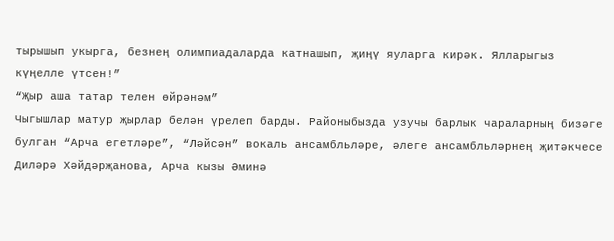тырышып укырга, безнең олимпиадаларда катнашып, җиңү яуларга кирәк. Ялларыгыз күңелле үтсен!”
“Җыр аша татар телен өйрәнәм”
Чыгышлар матур җырлар белән үрелеп барды. Районыбызда узучы барлык чараларның бизәге булган “Арча егетләре”, “Ләйсән” вокаль ансамбльләре, әлеге ансамбльләрнең җитәкчесе Диләрә Хәйдәрҗанова, Арча кызы Әминә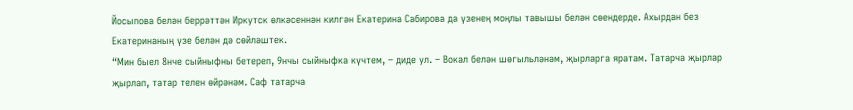Йосыпова белән беррәттән Иркутск өлкәсеннән килгән Екатерина Сабирова да үзенең моңлы тавышы белән сөендерде. Ахырдан без Екатеринаның үзе белән дә сөйләштек.
“Мин быел 8нче сыйныфны бетереп, 9нчы сыйныфка күчтем, – диде ул. – Вокал белән шөгыльләнәм, җырларга яратам. Татарча җырлар җырлап, татар телен өйрәнәм. Саф татарча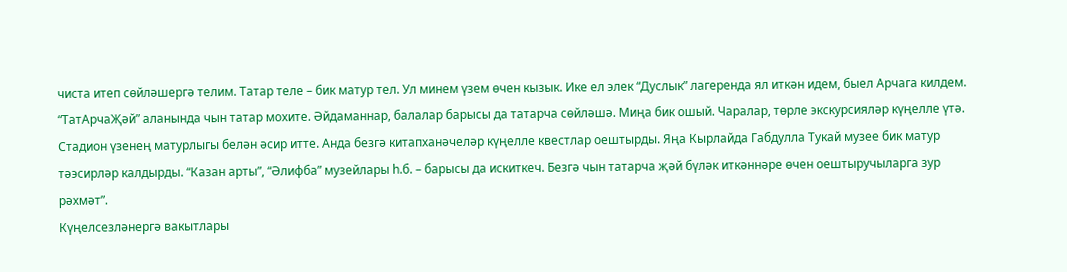чиста итеп сөйләшергә телим. Татар теле – бик матур тел. Ул минем үзем өчен кызык. Ике ел элек “Дуслык” лагеренда ял иткән идем, быел Арчага килдем. “ТатАрчаҖәй” аланында чын татар мохите. Әйдаманнар, балалар барысы да татарча сөйләшә. Миңа бик ошый. Чаралар, төрле экскурсияләр күңелле үтә. Стадион үзенең матурлыгы белән әсир итте. Анда безгә китапханәчеләр күңелле квестлар оештырды. Яңа Кырлайда Габдулла Тукай музее бик матур тәэсирләр калдырды. “Казан арты”, “Әлифба” музейлары һ.б. – барысы да искиткеч. Безгә чын татарча җәй бүләк иткәннәре өчен оештыручыларга зур рәхмәт”.
Күңелсезләнергә вакытлары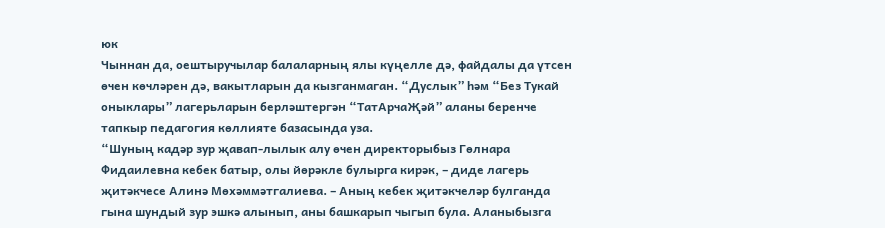юк
Чыннан да, оештыручылар балаларның ялы күңелле дә, файдалы да үтсен өчен көчләрен дә, вакытларын да кызганмаган. “Дуслык” һәм “Без Тукай оныклары” лагерьларын берләштергән “ТатАрчаҖәй” аланы беренче тапкыр педагогия көллияте базасында уза.
“Шуның кадәр зур җавап-лылык алу өчен директорыбыз Гөлнара Фидаилевна кебек батыр, олы йөрәкле булырга кирәк, – диде лагерь җитәкчесе Алинә Мөхәммәтгалиева. – Аның кебек җитәкчеләр булганда гына шундый зур эшкә алынып, аны башкарып чыгып була. Аланыбызга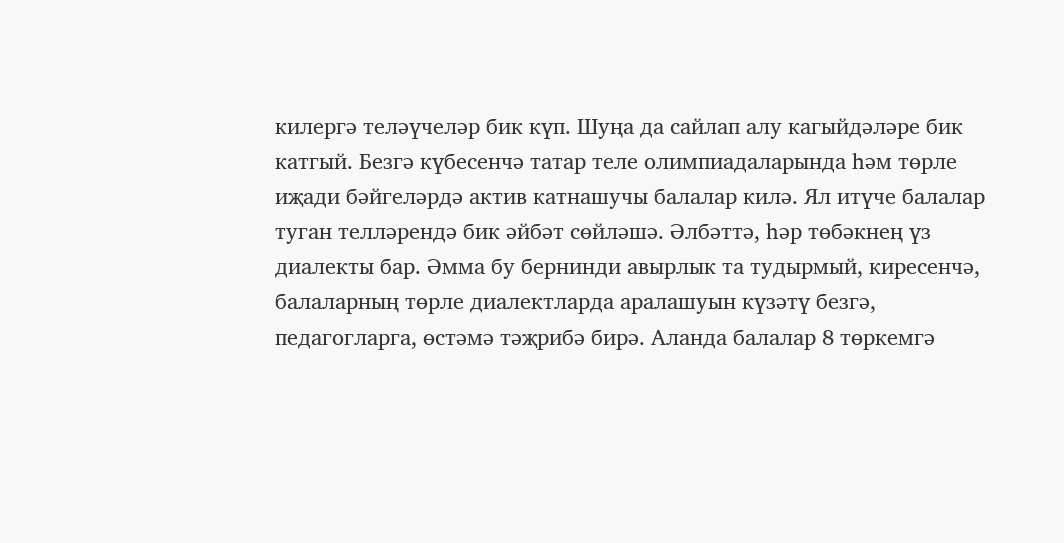килергә теләүчеләр бик күп. Шуңа да сайлап алу кагыйдәләре бик катгый. Безгә күбесенчә татар теле олимпиадаларында һәм төрле иҗади бәйгеләрдә актив катнашучы балалар килә. Ял итүче балалар туган телләрендә бик әйбәт сөйләшә. Әлбәттә, һәр төбәкнең үз диалекты бар. Әмма бу бернинди авырлык та тудырмый, киресенчә, балаларның төрле диалектларда аралашуын күзәтү безгә, педагогларга, өстәмә тәҗрибә бирә. Аланда балалар 8 төркемгә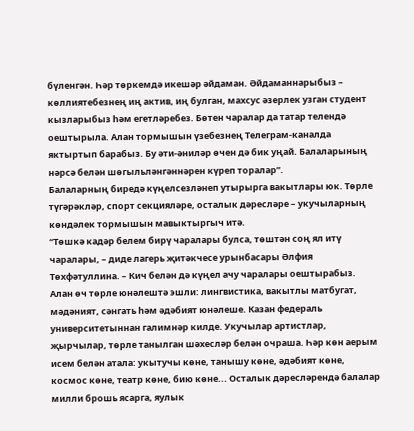бүленгән. Һәр төркемдә икешәр әйдаман. Әйдаманнарыбыз – көллиятебезнең иң актив, иң булган, махсус әзерлек узган студент кызларыбыз һәм егетләребез. Бөтен чаралар да татар телендә оештырыла. Алан тормышын үзебезнең Телеграм-каналда яктыртып барабыз. Бу әти-әниләр өчен дә бик уңай. Балаларының нәрсә белән шөгыльләнгәннәрен күреп торалар”.
Балаларның биредә күңелсезләнеп утырырга вакытлары юк. Төрле түгәрәкләр, спорт секцияләре, осталык дәресләре – укучыларның көндәлек тормышын мавыктыргыч итә.
“Төшкә кадәр белем бирү чаралары булса, төштән соң ял итү чаралары, – диде лагерь җитәкчесе урынбасары Әлфия Төхфәтуллина. – Кич белән дә күңел ачу чаралары оештырабыз. Алан өч төрле юнәлештә эшли: лингвистика, вакытлы матбугат, мәдәният, сәнгать һәм әдәбият юнәлеше. Казан федераль университетыннан галимнәр килде. Укучылар артистлар, җырчылар, төрле танылган шәхесләр белән очраша. Һәр көн аерым исем белән атала: укытучы көне, танышу көне, әдәбият көне, космос көне, театр көне, бию көне... Осталык дәресләрендә балалар милли брошь ясарга, яулык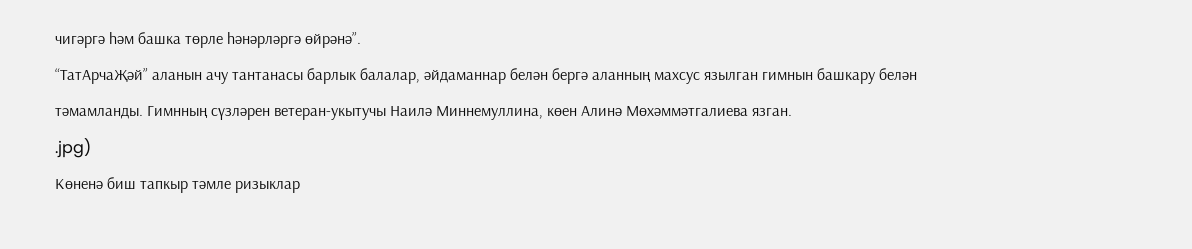чигәргә һәм башка төрле һәнәрләргә өйрәнә”.
“ТатАрчаҖәй” аланын ачу тантанасы барлык балалар, әйдаманнар белән бергә аланның махсус язылган гимнын башкару белән тәмамланды. Гимнның сүзләрен ветеран-укытучы Наилә Миннемуллина, көен Алинә Мөхәммәтгалиева язган.
.jpg)
Көненә биш тапкыр тәмле ризыклар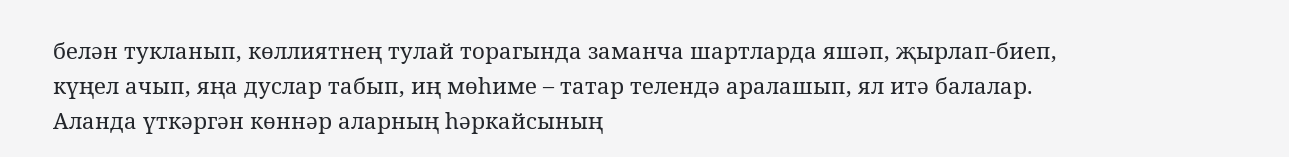белән тукланып, көллиятнең тулай торагында заманча шартларда яшәп, җырлап-биеп, күңел ачып, яңа дуслар табып, иң мөһиме – татар телендә аралашып, ял итә балалар. Аланда үткәргән көннәр аларның һәркайсының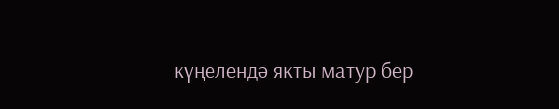күңелендә якты матур бер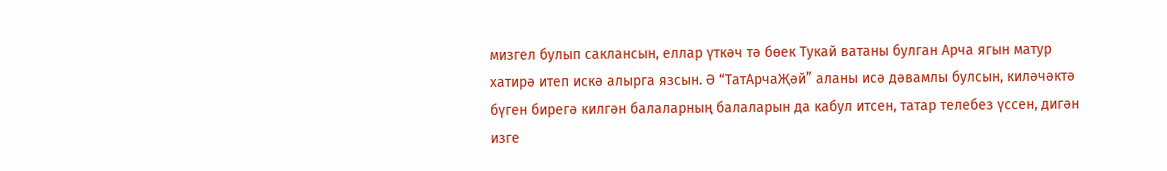мизгел булып саклансын, еллар үткәч тә бөек Тукай ватаны булган Арча ягын матур хатирә итеп искә алырга язсын. Ә “ТатАрчаҖәй” аланы исә дәвамлы булсын, киләчәктә бүген бирегә килгән балаларның балаларын да кабул итсен, татар телебез үссен, дигән изге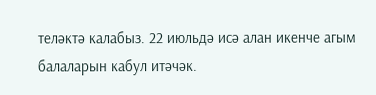теләктә калабыз. 22 июльдә исә алан икенче агым балаларын кабул итәчәк.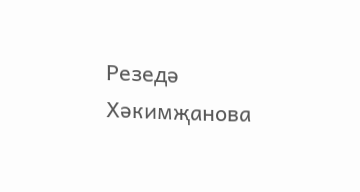Резедә Хәкимҗанова